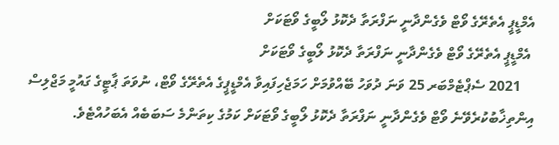އެމްޑީޕީ އެތެރޭގެ ވޯޓް ވެގެންދާނީ ނަފްރަތާ ދެކޮޅު ލޯބީގެ ވޯޓަކަށް
 އެމްޑީޕީ އެތެރޭގެ ވޯޓް ވެގެންދާނީ ނަފްރަތާ ދެކޮޅު ލޯބީގެ ވޯޓަކަށް
    2021 ސެޕްޓެމްބަރ 25 ވަނަ ދުވަހު ބޭއްވުމަށް ހަމަޖެހިފައިވާ އެމްޑީޕީގެ އެތެރޭގެ ވޯޓް، ނުވަތަ ޕާޓީގެ ގައުމީ މަޖްލިސް އިންތިޚާބުކުރެވޭނެ ވޯޓް ވެގެންދާނީ ނަފްރަތާ ދެކޮޅު ލޯބީގެ ވޯޓަކަށް ކަމުގެ ކިތަންމެ ސަބަބެއް އެބަހުއްޓެވެ.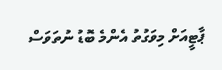ޕާޓީއަށް މިވަގުތު އެންމެ ބޮޑު ނުތަވަސް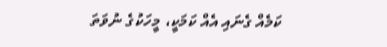ކަމެއް ގެނައި އެއް ކަމަކީ، މީހަކުގެ ނުވަތަ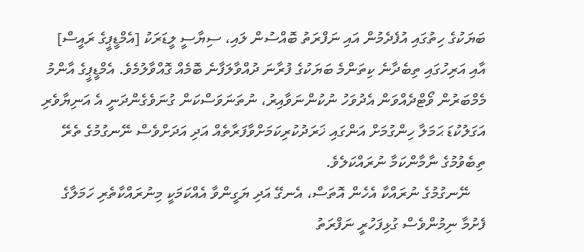ބަޔަކުގެ ހިތުގައި އުފެދެމުން އައި ނަފްރަތު ބޮއްސުން ލައި، ސިޔާސީ ލީޑަރަކު [އެމްޑީޕީގެ ރައީސް] އާއި އަރިހުގައި ތިބެދާނެ ކިތަންމެ ބަޔަކުގެ ފުރާނަ ދުއްވާލަފާނެ ބޮމެއް ގޮއްވާލުމެވެ. އެމްޑީޕީގެ އާންމު މެމްބަރުން ވޯޓްދެއްވަން އެދުވަހު ނުކުންނަވާއިރު، ނުތަނަވަސްކަން ގުނަވެގެންދަނީ އެ އަނިޔާވެރި އަގަލުކުޑަ ޙަމަލާ ހިންގުމަށް އަންގައި ޚަރަދުކުރިކަމަށްވާފަރާތެއް އަދި އަދަށްވެސް ނޭނގުމުގެ ތެރޭ ތިބެވުމުގެ ނާމާންކަމާ ނުރައްކަލެވެ.
    ނޭނގުމުގެ ނުރައްކާ އެހެން އޮތަސް، އެނގޭ އަދި ޔަގީންވާ އެއްކަމަކީ މިނުރައްކާތެރި ހަމަލާގެ ފެށުމާ ނިމުންވެސް ގުޅިފަހުރީ ނަފްރަތު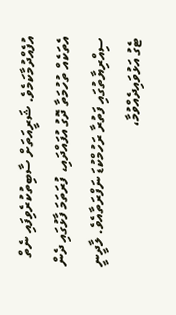އުފެއްދުމާކަމެވެ. ޝަރީއަތަށް ސާބިތުކުރެވިފައި ނެތް އެތަކެއް ތުހުމަތާ ދޮގު އުފައްދައި، ފުރަތަމަ ފާޅުގައި ދެން ސިއްރިޔާތުގައި ފަތުރާ ރަހުމްކުޑަ ނަފްރަތާއެވެ. ލާދީނީ ޓެގު އަޅުވައިދެއްވުމާ،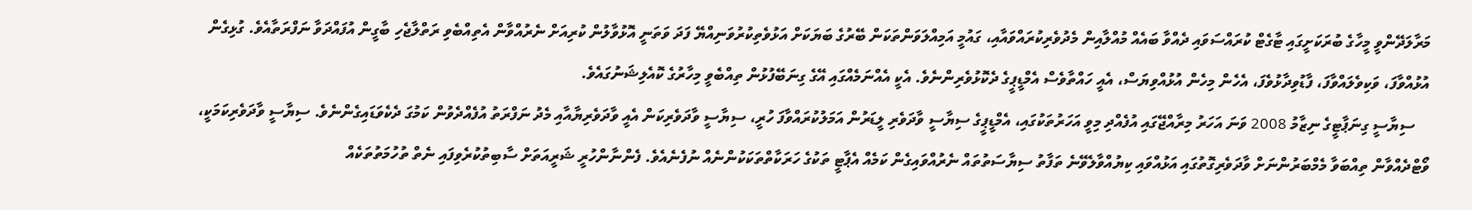މަރާލަދޭންވީ މީހާގެ ބުރަކަށީގައި ޓާގެޓް ކުރައްސަވައި ދެއްވާ ބައެއް މުއްލާއިން މެދުވެރިކުރައްވައާއި، ގައުމީ އަމިއްލަވަންތަކަން ބޭރުގެ ބަޔަކަށް އަޅުވެތިކުރުވަނިއްޔޭ ފަދަ ވަތަނީ އޮޅުވާލުން ކުރިއަށް ނެރުއްވާން އެތިއްބެވި ރަތްލާޖެހި ބާގީން އުފައްދަވާ ނަފްރަތާއެވެ. ގުޅިގެން އުޅުއްވާފަ، ވަކިވެލައްވާފަ، ފާޑުވިދާޅުވެފަ، އެހެން މިހެން އުޅުއްވިޔަސް، އެއީ ހައްތާވެސް އެމްޑީޕީގެ ދެކޮޅުވެރިންނެވެ. އެކީ އެއްނަމެއްގައި އޭގެ ގިނަބޭފުޅުން ތިއްބެވީ މިހާރުގެ ކޮއެލިޝަނުގައެވެ.
    ސިޔާސީ ގިނަޕާޓީގެ ނިޒާމު 2008 ވަނަ އަހަރު މިރާއްޖޭގައި އުފެއްދި މިވީ އަހަރުތަކުގައި، އެމްޑީޕީގެ ސިޔާސީ ވާދަވެރި ލީޑަރުން އަމަލުކުރައްވާފަ ހުރީ، ސިޔާސީ ވާދަވެރިކަން އެއީ ވާދަވެރިޔާއާއި މެދު ނަފްރަތު އުފެއްދެވުން ކަމުގަ ދެކެވަޑައިގެންނެވެ. ސިޔާސީ ވާދަވެރިކަމަކީ، ވޯޓްދެއްވާން ތިއްބަވާ މެމްބަރުންނަށް ވާދަވެރިގޮތުގައި އަޅުއްވައި ކިޔުއްވާލެވޭނެ ތަފާތު ސިޔާސަތުތައް ނެރުއްވައިގެން ކަމެއް އެޕާޓީ ތަކުގެ ހަރަކާތްތަކަކުންނެއް ނުފެނެއެވެ. ފެންނާންހުރީ ޝަރީއަތަށް ސާބިތުކުރެވިފައި ނެތް ތުހުމަތުތަކެއް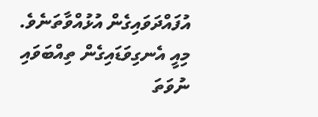އުފައްދަވައިގެން އުޅުއްވާތަނެވެ. މިއީ އެނގިވަޑައިގެން ތިއްބަވައި ނުވަތަ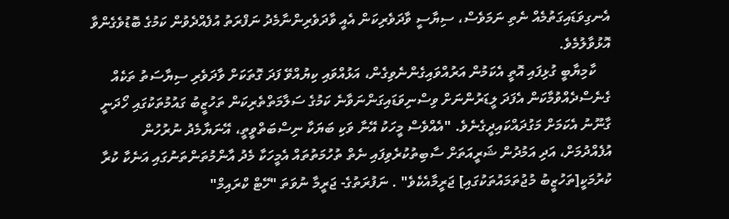އެނގިވަޑައިގަތުމެއް ނެތި ނަމަވެސް، ސިޔާސީ ވާދަވެރިކަން އެއީ ވާދަވެރިންނާމެދު ނަފްރަތު އުފެއްދެވުން ކަމުގެ ބޮޑުވެގެންވާ އޮޅުވާލުމެވެ.
    ކާމިޔާބީ ގުޅިފައި އޮތީ އެކަމުން އަރުއްވައިގެންނެވިގެން، އަޅުއްވައި ކިޔުއްވޭ ފަދަ ގޮތަކަށް ވާދަވެރި ސިޔާސަތު ތަކެއް ގެނެސްދެއްވުމާކަން އެފަދަ ލީޑަރުންނަށް ވިސްނިވަޑައިގަންނަވާނެ ކަމުގެ ސަލާމަތްތެރިކަން ތަހުޒީބު ގައުމުތަކުގައި ހޯދަނީ ގާނޫނު އެކަމަށް މަގުދައްކައިދީގެނެވެ. "އެއްވެސް މީހަކު އޭނާ ވަކި ބަޔަކާ ނިސްބަތްވީތީ، އޭނަޔާމެދު ނުރުހުން އުފެއްދުމަށް، އަދި އަމުދުން ޝަރީއަތަށް ސާބިތުކުރެވިފައި ނެތް ތުހުމަތުތައް އެމީހަކާ މެދު އާންމުތަންތަނުގައި އަނެކާ ކުރާ ކުރުމަކީ[ތަހުޒީބު މުޖުތަމައުތަކުގައި] ޖަރީމާއެކެވެ" . ނަފުރަތުގެ- ޖަރީމާ ނުވަތަ "ހޭޓް ކްރައިމް"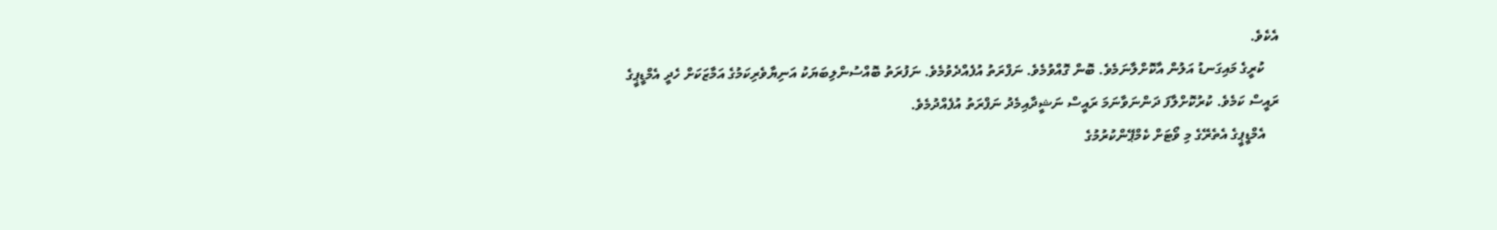އެކެވެ.
    ކުރީގެ މައިގަނޑު އަލުން އާކޮށްލާނަމެވެ. ބޮން ގޮއްވުމެވެ. ނަފްރަތު އުފެއްދެވުމެވެ. ނަފުރަތު ބޮއްސުންލިބަޔަކު އަނިޔާވެރިކަމުގެ އަމާޒަކަށް ހެދީ އެމްޑީޕީގެ ރައީސް ކަމެވެ. ކުރުކޮށްލާފަ ދަންނަވާނަމަ ރައީސް ނަޝީދާއިމެދު ނަފްރަތު އުފެއްދުމެވެ.
    އެމްޑީޕީގެ އެތެރޭގެ މި ވޯޓަށް ކެމްޕޭންކުރުމުގެ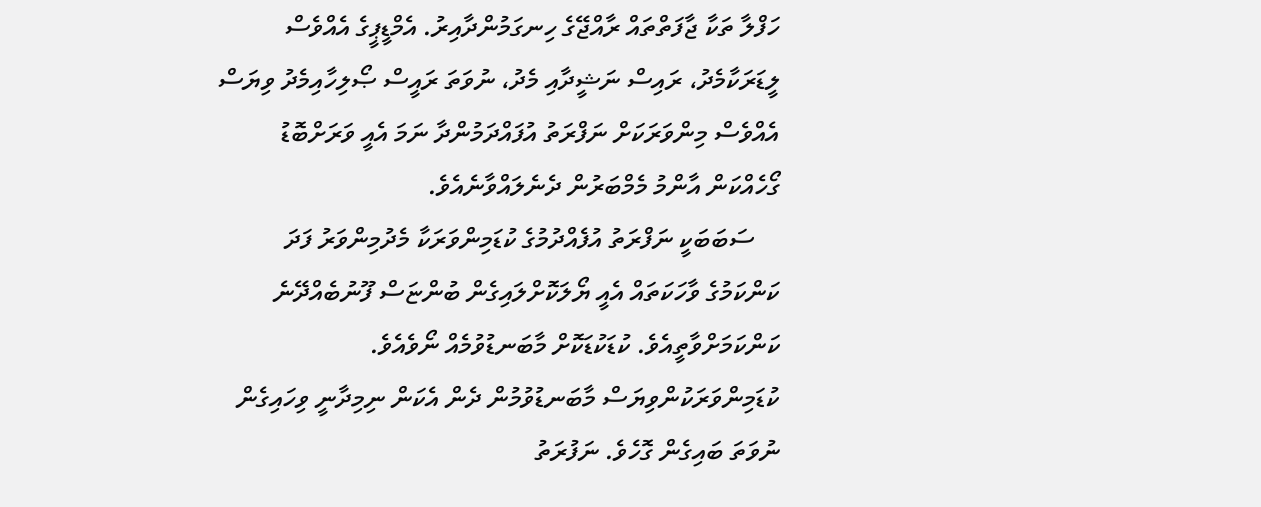ހަފްލާ ތަކާ ޖާފަތްތައް ރާއްޖޭގެ ހިނގަމުންދާއިރު. އެމްޑީޕީގެ އެއްވެސް ލީޑަރަކާމެދު، ރައިސް ނަޝީދާއި މެދު، ނުވަތަ ރައީސް ޞޯލިހާއިމެދު ވިޔަސް އެއްވެސް މިންވަރަކަށް ނަފްރަތު އުފައްދަމުންދާ ނަމަ އެއީ ވަރަށްބޮޑު ގޯހެއްކަން އާންމު މެމްބަރުން ދެނެލައްވާނެއެވެ.
    ސަބަބަކީ ނަފްރަތު އުފެއްދުމުގެ ކުޑަމިންވަރަކާ މެދުމިންވަރު ފަދަ ކަންކަމުގެ ވާހަކަތައް އެއީ ޔޯލަކޮށްލައިގެން ބުންޏަސް ފޫނުބެއްދޭނެ ކަންކަމަށްވާތީއެވެ. ކުޑަކުޑަކޮށް މާބަނޑުވުމެއް ނޯވެއެވެ. ކުޑަމިންވަރަކުންވިޔަސް މާބަނޑުވުމުން ދެން އެކަން ނިމިދާނީ ވިހައިގެން ނުވަތަ ބައިގެން ގޮހެވެ. ނަފުރަތު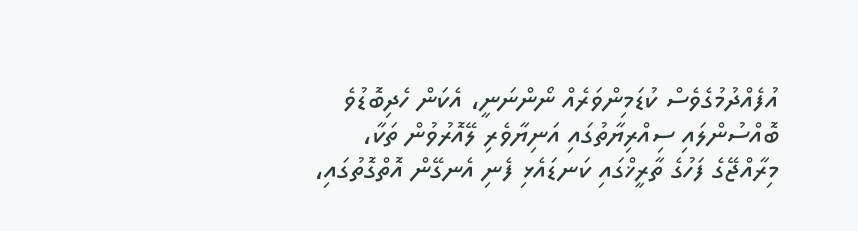އުފެއްދުމުގެވެސް ކުޑަމިންވަރެއް ނޯންނަނީ، އެކަން ހެދިބޮޑުވެ ބޮއްސުންލައި ސިއްރިޔާތުގައި އަނިޔާވެރި ލޭއޮރުވުން ތަކާ، މިރާއްޖޭގެ ފަހުގެ ތާރީޚްގައި ކަނޑައެޅި ފެނި އެނގޭން އޮތްގޮތުގައި،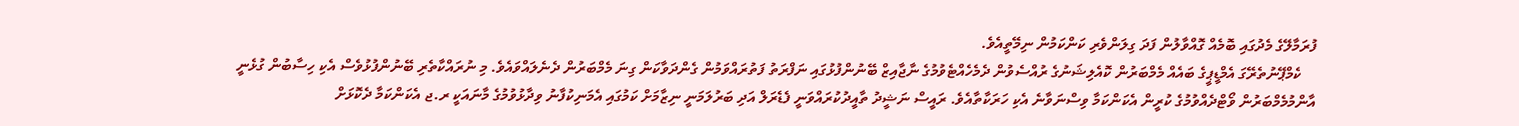ފުރަމާލޭގެ މެދުގައި ބޮމެއް ގޮއްވާލުން ފަދަ ގިލަންވެރި ކަންކަމުން ނިމޭތީއެވެ.
    ކެމްޕޭނުތެރޭގަ އެމްޑީޕީގެ ބައެއް މެމްބަރުން ކޮއެލިޝަނުގެ ރުއްސެވުން ދެމެހެއްޓެވުމުގެ ނާޖާއިޒް ބޭނުންފުޅުގައި ނަފްރަތު ފަތުރައްވަމުން ގެންދަވާކަން ގިނަ މެމްބަރުން ދެނެލައްވައެވެ. މި ނުރައްކާތެރި ބޭނުންފުޅުވެސް އެކި ހިސާބުން ގުޅެނީ އާންމުމެމްބަރުން ވޯޓްދެއްވުމުގެ ކުރީން އެކަންކަމާ ވިސްނަވާނެ އެކި ހަރަކާތާއެވެ. ރައީސް ނަޝީދު ތާއީދުކުރައްވަނީ ފެޑެރަލް އަދި ބަރުލަމަނީ ނިޒާމަށް ކަމުގައި އެމަނިކުފާނު ވިދާޅުވުމުގެ މާނައަކީ ރ.ޖ އެކަންކަމާ ދެކޮޅަށް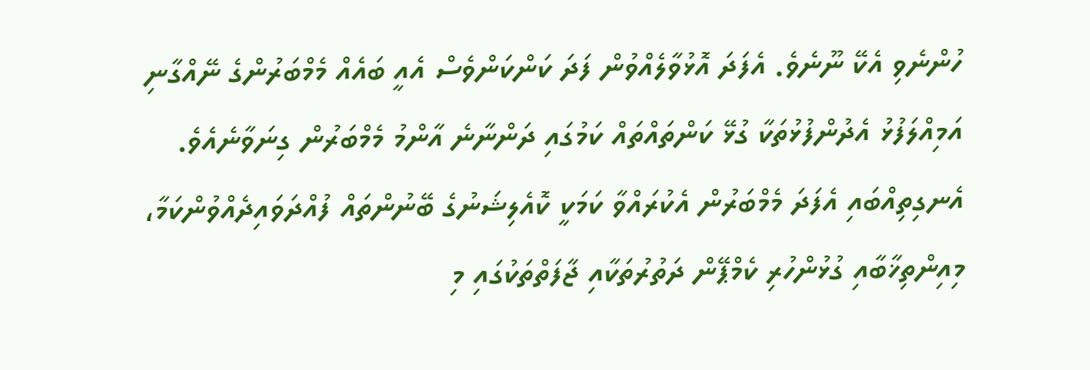ހުންނެވި އެކޭ ނޫނެވެ. އެފަދަ އޮޅުވާލެއްވުން ފަދަ ކަންކަންވެސް އެއީ ބައެއް މެމްބަރުންގެ ނޭއްގާނި އަމިއްލަފުޅު އެދުންފުޅުތަކާ ގުޅޭ ކަންތައްތައް ކަމުގައި ދަންނާނެ އާންމު މެމްބަރުން ގިނަވާނެއެވެ. އެނގިތިއްބައި އެފަދަ މެމްބަރުން އެކުރައްވާ ކަމަކީ ކޮއެލިޝަނުގެ ބޭނުންތައް ފުއްދަވައިދެއްވުންކަމާ، މިއިންތިޚާބާއި ގުޅުންހުރި ކެމްޕޭން ދަތުރުތަކާއި ޖާފަތްތަކުގައި މި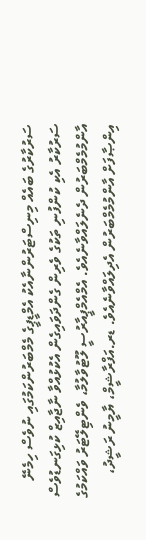ސަރުކާރުގެ ބައެއް މިނިސްޓަރުންނާއެކު އެމްޑީޕީގެ މެމްބަރުންކަމުގައި ނުވެސް ހިމެނޭ ސަރުކާރު އެކި ކުންފުނި ތަކުގެ ވެރިން ގެންދަވައިގެން އެކުޅުއްވާ ނާޖާއިޒް ކުޅިގަނޑުވެސް އާންމުމެމްބަރުން ދެނެލައްވާނެއެވެ. އެމްއެމްޕީއާރުސީ ލޫޓުވާލުމާ، ވެންޓިލޭޓަރު ވައްކަމުގެ އިންޞާފަށް އާންމުމެމްބަރުން އެދިލައްވާނެއެވެ. ޑރ.އަފްރާޝީމް، ޔާމީނު ރަޝީދު،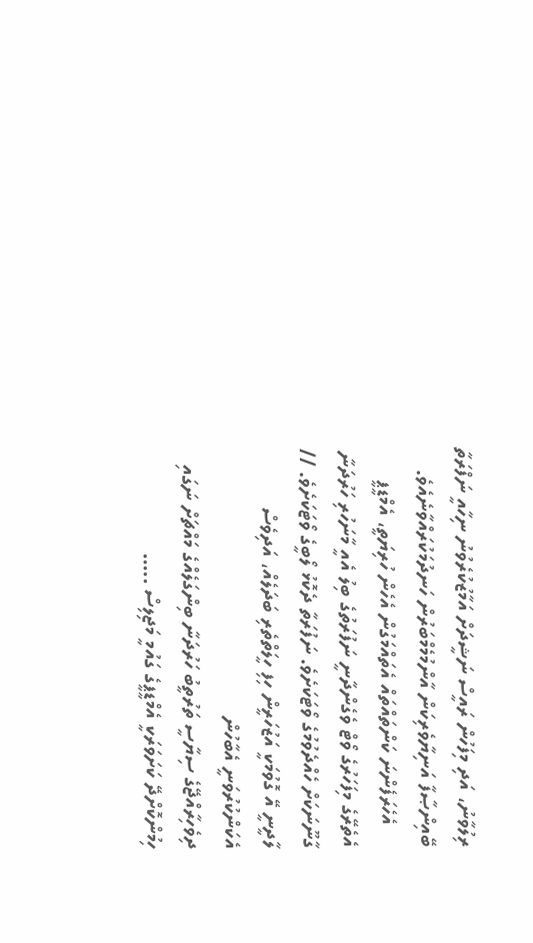ރިލުވާނު، އަދި މިފަހުން ރައީސް ނަޝީދަށް އަމާޒުކުރެވުނު ނިހާއީ ނަފްރަތާ ބޭއިންޞާފާ އަނިޔާވެރިކަން އާންމުމެމްބަރުން ހަނދުމަކުރައްވާނެއެވެ.
    އެހެރަފެންނަ ކަންތައްތައް އެތައްމަގުން އެހެން ހުރިޔަތީ، އެމްޑީޕީ އެތެރޭގެ މިފަހަރުގެ ވޯޓް ވެގެންދާނީ ނަފުރަތުގެ ބިލު އެއީ މާނަހުރި ހަރުދަނާ ގާނޫނަކަށް ހެއްދެވުމުގެ ވޯޓަކަށެވެ. ނަފުރަތާ ދެކޮޅު ލޯބީގެ ވޯޓަކަށެވެ. //
ލާދީނީ އޭ ގޮވުމަކީ އަޒުހަރީން ހިފި ހީލަތްތެރި ބަދަލެއް، އަދިވެސް އެކަންކުރުވަނީ އެބާހުން
ދިވެހިރާއްޖޭގެ ސިޔާސީ ތަރުތީބު ހަރުދަނާ ބިންގަލެއްގެ މައްޗަށް ނަގައި ހިމުންކޮށްދޭ ކަށަވަރަކީ އެމްޑީޕީގެ ގައުމީ މަޖިލިސް .....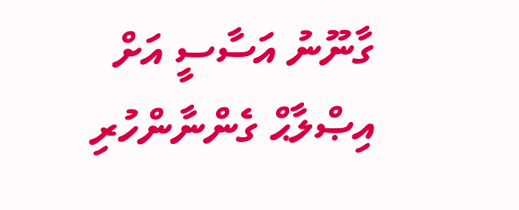ގާނޫނު އަސާސީ އަށް އިޞްލާޙް ގެންނާންހުރި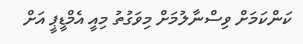ކަންކަމަށް ވިސްނާލުމަށް މިވަގުތު މިއީ އެމްޑީޕީ އަށް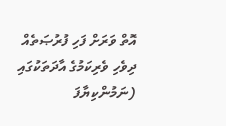އޮތް ވަރަށް ފަހި ފުރުޞަތެއް
ދިވެހި ވެރިކަމުގެ އާދަތަކުގައި (ނަމުންކިޔާފަ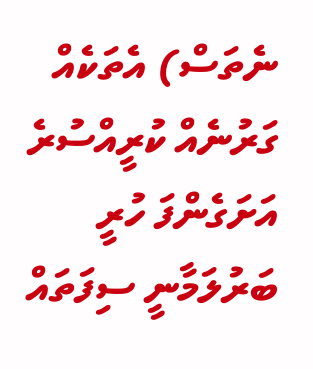ނެތަސް) އެތަކެއް ގަރުނެއް ކުރީއްސުރެ އަށަގެންފަ ހުރީ ބަރުލަމާނީ ސިފަތައް